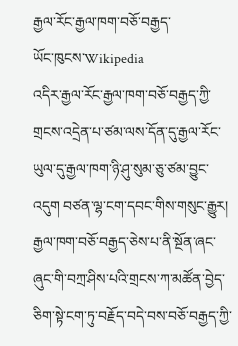རྒྱལ་རོང་རྒྱལ་ཁག་བཅོ་བརྒྱད་
ཡོང་ཁུངས་Wikipedia
འདིར་རྒྱལ་རོང་རྒྱལ་ཁག་བཅོ་བརྒྱད་ཀྱི་གྲངས་འདྲེན་པ་ཙམ་ལས་དོན་དུ་རྒྱལ་རོང་ཡུལ་དུ་རྒྱལ་ཁག་ཉི་ཤུ་སུམ་ཅུ་ཙམ་བྱུང་འདུག བཙན་ལྷ་ངག་དབང་གིས་གསུང་རྒྱུར། རྒྱལ་ཁག་བཅོ་བརྒྱད་ཅེས་པ་ནི་སྔོན་ཞང་ཞུང་གི་བཀྲ་ཤིས་པའི་གྲངས་ཀ་མཚོན་བྱེད་ཅིག་སྟེ་ངག་ཏུ་བརྗོད་བདེ་བས་བཅོ་བརྒྱད་ཀྱི་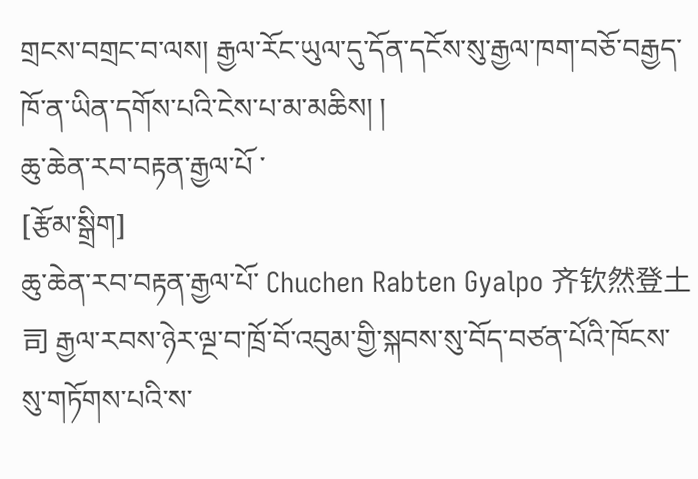གྲངས་བགྲང་བ་ལས། རྒྱལ་རོང་ཡུལ་དུ་དོན་དངོས་སུ་རྒྱལ་ཁག་བཅོ་བརྒྱད་ཁོ་ན་ཡིན་དགོས་པའི་ངེས་པ་མ་མཆིས། །
ཆུ་ཆེན་རབ་བརྟན་རྒྱལ་པོ ་
[རྩོམ་སྒྲིག]
ཆུ་ཆེན་རབ་བརྟན་རྒྱལ་པོ་ Chuchen Rabten Gyalpo 齐钦然登土司 རྒྱལ་རབས་ཉེར་ལྔ་བ་ཁྲོ་བོ་འབུམ་གྱི་སྐབས་སུ་བོད་བཙན་པོའི་ཁོངས་སུ་གཏོགས་པའི་ས་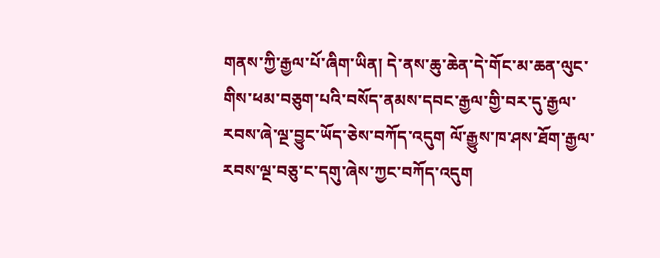གནས་ཀྱི་རྒྱལ་པོ་ཞིག་ཡིན། དེ་ནས་ཆུ་ཆེན་དེ་གོང་མ་ཆན་ལུང་གིས་ཕམ་བཅུག་པའི་བསོད་ནམས་དབང་རྒྱལ་གྱི་བར་དུ་རྒྱལ་རབས་ཞེ་ལྔ་བྱུང་ཡོད་ཅེས་བཀོད་འདུག ལོ་རྒྱུས་ཁ་ཤས་ཐོག་རྒྱལ་རབས་ལྔ་བཅུ་ང་དགུ་ཞེས་ཀྱང་བཀོད་འདུག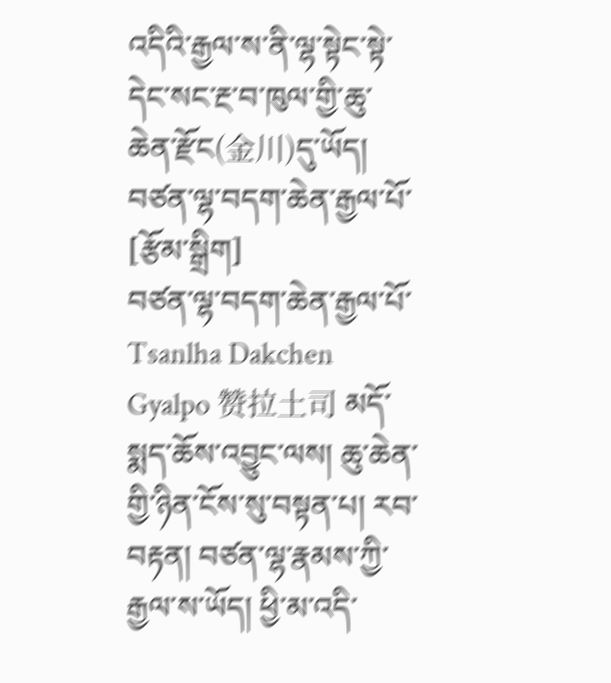འདིའི་རྒྱལ་ས་ནི་ལྷ་སྟེང་སྟེ་དེང་སང་རྔ་བ་ཁུལ་གྱི་ཆུ་ཆེན་རྫོང(金川)དུ་ཡོད།
བཙན་ལྷ་བདག་ཆེན་རྒྱལ་པོ་
[རྩོམ་སྒྲིག]
བཙན་ལྷ་བདག་ཆེན་རྒྱལ་པོ་ Tsanlha Dakchen Gyalpo 赞拉土司 མདོ་སྨད་ཆོས་འབྱུང་ལས། ཆུ་ཆེན་གྱི་ཉིན་ངོས་སུ་བསྟན་པ། རབ་བརྟན། བཙན་ལྷ་རྣམས་ཀྱི་རྒྱལ་ས་ཡོད། ཕྱི་མ་འདི་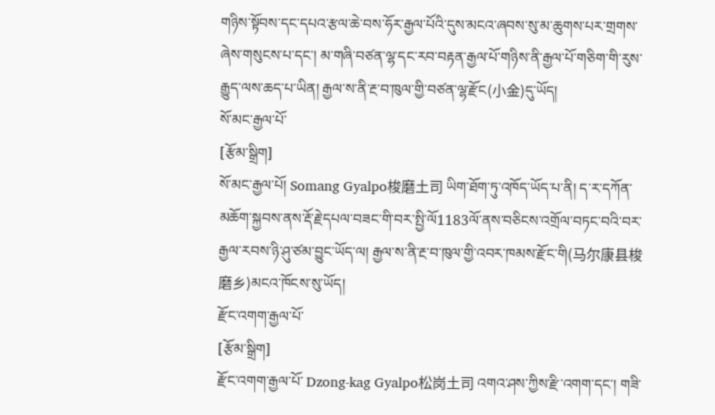གཉིས་སྟོབས་དང་དཔའ་རྩལ་ཆེ་བས་ཧོར་རྒྱལ་པོའི་དུས་མངའ་ཞབས་སུ་མ་ཆུགས་པར་གྲགས་ཞེས་གསུངས་པ་དང་། མ་གཞི་བཙན་ལྷ་དང་རབ་བརྟན་རྒྱལ་པོ་གཉིས་ནི་རྒྱལ་པོ་གཅིག་གི་རུས་རྒྱུད་ལས་ཆད་པ་ཡིན། རྒྱལ་ས་ནི་རྔ་བ་ཁུལ་གྱི་བཙན་ལྷ་རྫོང(小金)དུ་ཡོད།
སོ་མང་རྒྱལ་པོ་
[རྩོམ་སྒྲིག]
སོ་མང་རྒྱལ་པོ། Somang Gyalpo梭磨土司 ཡིག་ཐོག་ཏུ་འཁོད་ཡོད་པ་ནི། ད་ར་དཀོན་མཆོག་སྐྱབས་ནས་རྡོ་རྗེ་དཔལ་བཟང་གི་བར་སྤྱི་ལོ1183ལོ་ནས་བཅིངས་འགྲོལ་བཏང་བའི་བར་རྒྱལ་རབས་ཉི་ཤུ་ཙམ་བྱུང་ཡོད་ལ། རྒྱལ་ས་ནི་རྔ་བ་ཁུལ་གྱི་འབར་ཁམས་རྫོང་གི(马尔康县梭磨乡)མངའ་ཁོངས་སུ་ཡོད།
རྫོང་འགག་རྒྱལ་པོ་
[རྩོམ་སྒྲིག]
རྫོང་འགག་རྒྱལ་པོ་ Dzong-kag Gyalpo松岗土司 འགའ་ཤས་ཀྱིས་རྫི་འགག་དང་། གཟི་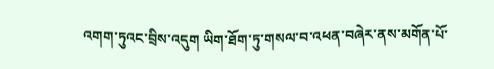འགག་ཏུའང་བྲིས་འདུག ཡིག་ཐོག་ཏུ་གསལ་བ་འཕན་བཞེར་ནས་མགོན་པོ་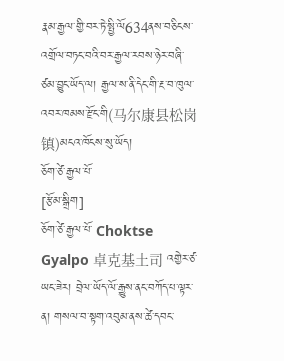རྣམ་རྒྱལ་གྱི་བར་ཏེ་སྤྱི་ལོ634ནས་བཅིངས་འགྲོལ་བཏང་བའི་བར་རྒྱལ་རབས་ཉེར་བཞི་ཙམ་བྱུང་ཡོད་ལ། རྒྱལ་ས་ནི་དེང་གི་རྔ་བ་ཁུལ་འབར་ཁམས་རྫོང་གི(马尔康县松岗镇)མངའ་ཁོངས་སུ་ཡོད།
ཅོག་ཙེ་རྒྱལ་པོ་
[རྩོམ་སྒྲིག]
ཅོག་ཙེ་རྒྱལ་པོ་ Choktse Gyalpo 卓克基土司 འགྱེར་ཙ་ཡང་ཟེར། བྲེལ་ཡོད་ལོ་རྒྱུས་ནང་བཀོད་པ་ལྟར་ན། གསལ་བ་སྟག་འབུམ་ནས་ཚེ་དབང་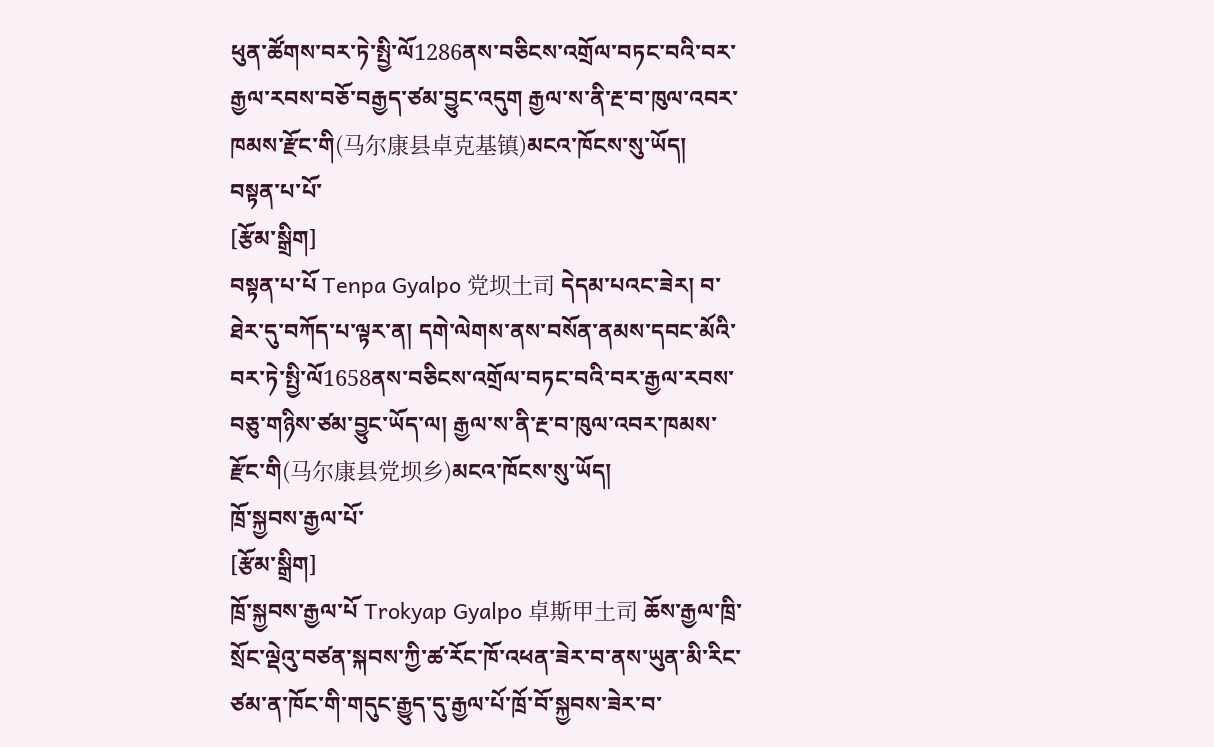ཕུན་ཚོགས་བར་ཏེ་སྤྱི་ལོ1286ནས་བཅིངས་འགྲོལ་བཏང་བའི་བར་རྒྱལ་རབས་བཅོ་བརྒྱད་ཙམ་བྱུང་འདུག རྒྱལ་ས་ནི་རྔ་བ་ཁུལ་འབར་ཁམས་རྫོང་གི(马尔康县卓克基镇)མངའ་ཁོངས་སུ་ཡོད།
བསྟན་པ་པོ་
[རྩོམ་སྒྲིག]
བསྟན་པ་པོ Tenpa Gyalpo 党坝土司 དེདམ་པའང་ཟེར། བ་ཐེར་དུ་བཀོད་པ་ལྟར་ན། དགེ་ལེགས་ནས་བསོན་ནམས་དབང་མོའི་བར་ཏེ་སྤྱི་ལོ1658ནས་བཅིངས་འགྲོལ་བཏང་བའི་བར་རྒྱལ་རབས་བཅུ་གཉིས་ཙམ་བྱུང་ཡོད་ལ། རྒྱལ་ས་ནི་རྔ་བ་ཁུལ་འབར་ཁམས་རྫོང་གི(马尔康县党坝乡)མངའ་ཁོངས་སུ་ཡོད།
ཁྲོ་སྐྱབས་རྒྱལ་པོ་
[རྩོམ་སྒྲིག]
ཁྲོ་སྐྱབས་རྒྱལ་པོ Trokyap Gyalpo 卓斯甲土司 ཆོས་རྒྱལ་ཁྲི་སྲོང་ལྡེའུ་བཙན་སྐབས་ཀྱི་ཚ་རོང་ཁོ་འཕན་ཟེར་བ་ནས་ཡུན་མི་རིང་ཙམ་ན་ཁོང་གི་གདུང་རྒྱུད་དུ་རྒྱལ་པོ་ཁྲོ་བོ་སྐྱབས་ཟེར་བ་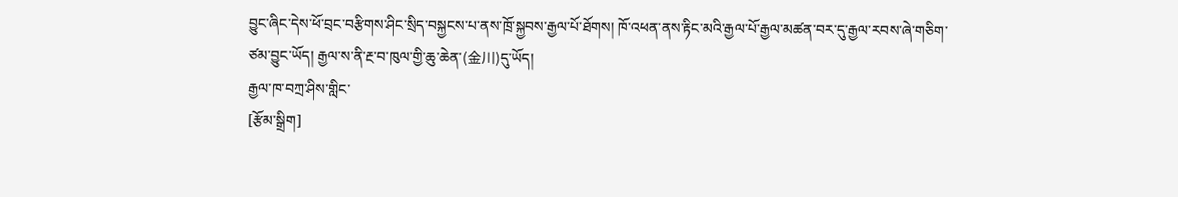བྱུང་ཞིང་དེས་ཕོ་བྲང་བརྩིགས་ཤིང་སྲིད་བསྐྱངས་པ་ནས་ཁྲོ་སྐྱབས་རྒྱལ་པོ་ཐོགས། ཁོ་འཕན་ནས་རྟིང་མའི་རྒྱལ་པོ་རྒྱལ་མཚན་བར་དུ་རྒྱལ་རབས་ཞེ་གཅིག་ཙམ་བྱུང་ཡོད། རྒྱལ་ས་ནི་རྔ་བ་ཁུལ་གྱི་ཆུ་ཆེན་(金川)དུ་ཡོད།
རྒྱལ་ཁ་བཀྲ་ཤིས་གླིང་
[རྩོམ་སྒྲིག]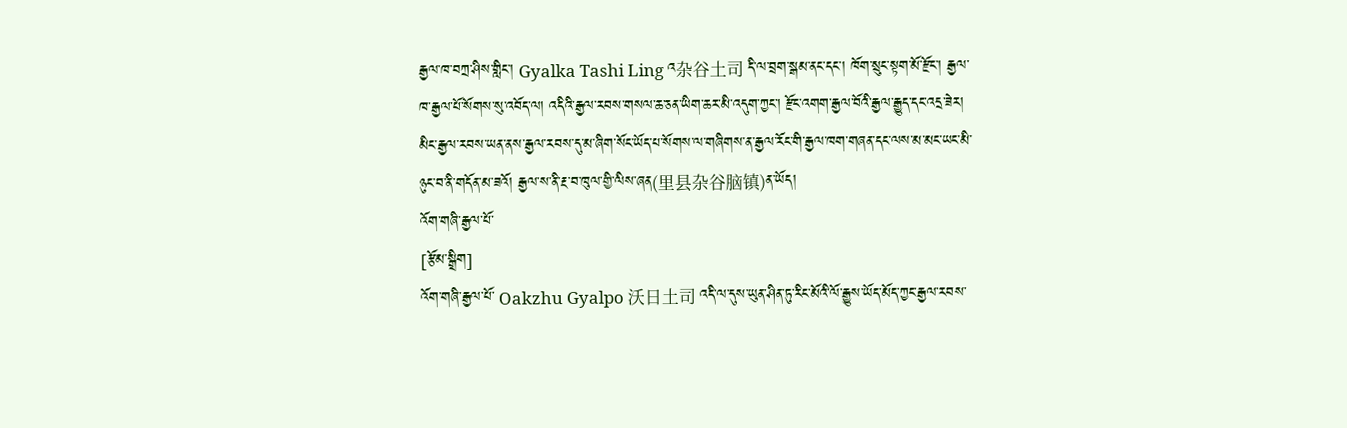རྒྱལ་ཁ་བཀྲ་ཤིས་གླིང་། Gyalka Tashi Ling འ杂谷土司 དི་ལ་བྲག་སྒམ་ནང་དང་། ཁོག་སྲུང་སྟག་མོ་རྫོང་། རྒྱལ་ཁ་རྒྱལ་པོ་སོགས་སུ་འབོད་ལ། འདིའི་རྒྱལ་རབས་གསལ་ཆ་ཅན་ཡིག་ཆར་མི་འདུག་ཀྱང་། རྫོང་འགག་རྒྱལ་བོའི་རྒྱལ་རྒྱུད་དང་འདྲ་ཟེར། མིང་རྒྱལ་རབས་ཡན་ནས་རྒྱལ་རབས་དུ་མ་ཞིག་སོང་ཡོད་པ་སོགས་ལ་གཞིགས་ན་རྒྱལ་རོང་གི་རྒྱལ་ཁག་གཞན་དང་ལས་མ་མང་ཡང་མི་ཉུང་བ་ནི་གདོན་མ་ཟའོ། རྒྱལ་ས་ནི་རྔ་བ་ཁུལ་གྱི་ལིས་ཞན(里县杂谷脑镇)ན་ཡོད།
འོག་གཞི་རྒྱལ་པོ་
[རྩོམ་སྒྲིག]
འོག་གཞི་རྒྱལ་པོ་ Oakzhu Gyalpo 沃日土司 འདི་ལ་དུས་ཡུན་ཤིན་ཏུ་རིང་མོའི་ལོ་རྒྱུས་ཡོད་མོད་ཀྱང་རྒྱལ་རབས་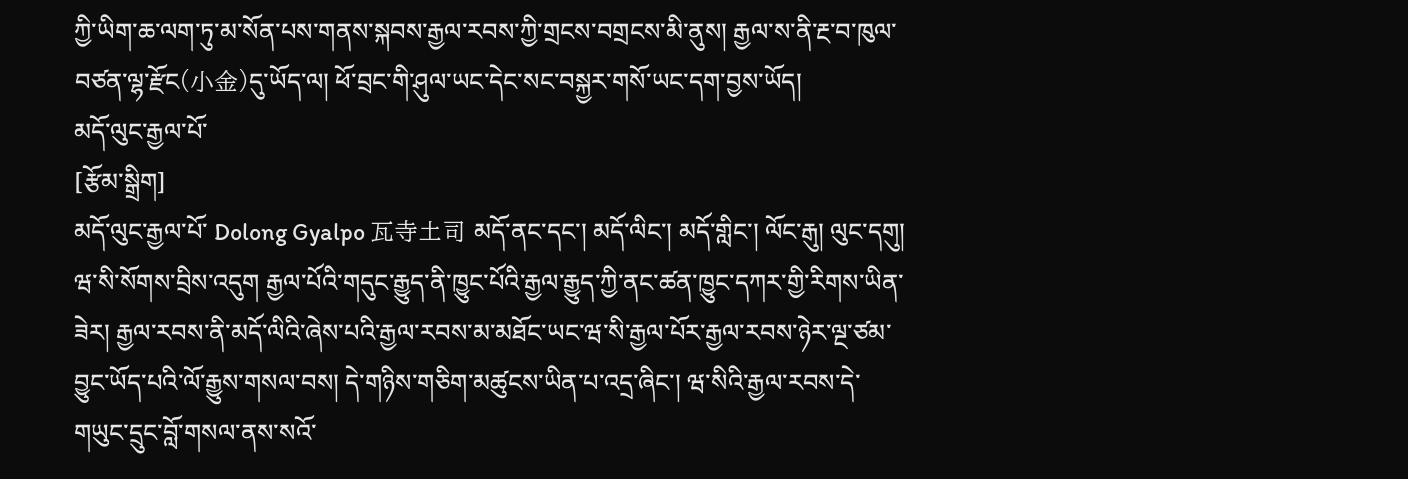ཀྱི་ཡིག་ཆ་ལག་ཏུ་མ་སོན་པས་གནས་སྐབས་རྒྱལ་རབས་ཀྱི་གྲངས་བགྲངས་མི་ནུས། རྒྱལ་ས་ནི་རྔ་བ་ཁུལ་བཙན་ལྷ་རྫོང(小金)དུ་ཡོད་ལ། ཕོ་བྲང་གི་ཤུལ་ཡང་དེང་སང་བསྐྱར་གསོ་ཡང་དག་བྱས་ཡོད།
མདོ་ལུང་རྒྱལ་པོ་
[རྩོམ་སྒྲིག]
མདོ་ལུང་རྒྱལ་པོ་ Dolong Gyalpo 瓦寺土司 མདོ་ནང་དང་། མདོ་ལིང་། མདོ་གླིང་། ལོང་རྒུ། ལུང་དགུ། ཝ་སི་སོགས་བྲིས་འདུག རྒྱལ་པོའི་གདུང་རྒྱུད་ནི་ཁྱུང་པོའི་རྒྱལ་རྒྱུད་ཀྱི་ནང་ཚན་ཁྱུང་དཀར་གྱི་རིགས་ཡིན་ཟེར། རྒྱལ་རབས་ནི་མདོ་ལིའི་ཞེས་པའི་རྒྱལ་རབས་མ་མཐོང་ཡང་ཝ་སི་རྒྱལ་པོར་རྒྱལ་རབས་ཉེར་ལྔ་ཙམ་བྱུང་ཡོད་པའི་ལོ་རྒྱུས་གསལ་བས། དེ་གཉིས་གཅིག་མཚུངས་ཡིན་པ་འདྲ་ཞིང་། ཝ་སིའི་རྒྱལ་རབས་དེ་གཡུང་དྲུང་བློ་གསལ་ནས་སའོ་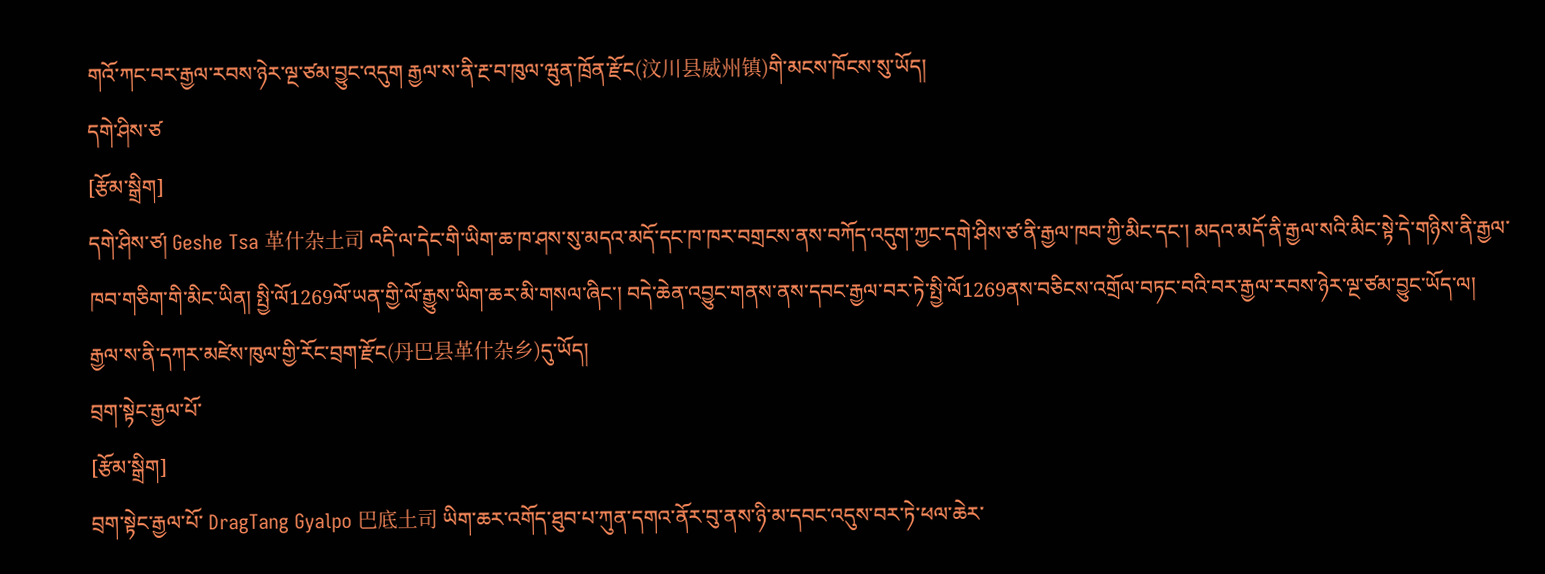གའོ་ཀང་བར་རྒྱལ་རབས་ཉེར་ལྔ་ཙམ་བྱུང་འདུག རྒྱལ་ས་ནི་རྔ་བ་ཁུལ་ཝུན་ཁྲོན་རྫོང(汶川县威州镇)གི་མངས་ཁོངས་སུ་ཡོད།
དགེ་ཤིས་ཙ
[རྩོམ་སྒྲིག]
དགེ་ཤིས་ཙ། Geshe Tsa 革什杂土司 འདི་ལ་དེང་གི་ཡིག་ཆ་ཁ་ཤས་སུ་མདའ་མདོ་དང་ཁ་ཁར་བགྲངས་ནས་བཀོད་འདུག་ཀྱང་དགེ་ཤིས་ཙ་ནི་རྒྱལ་ཁབ་ཀྱི་མིང་དང་། མདའ་མདོ་ནི་རྒྱལ་སའི་མིང་སྟེ་དེ་གཉིས་ནི་རྒྱལ་ཁབ་གཅིག་གི་མིང་ཡིན། སྤྱི་ལོ1269ལོ་ཡན་གྱི་ལོ་རྒྱུས་ཡིག་ཆར་མི་གསལ་ཞིང་། བདེ་ཆེན་འབྱུང་གནས་ནས་དབང་རྒྱལ་བར་ཏེ་སྤྱི་ལོ1269ནས་བཅིངས་འགྲོལ་བཏང་བའི་བར་རྒྱལ་རབས་ཉེར་ལྔ་ཙམ་བྱུང་ཡོད་ལ། རྒྱལ་ས་ནི་དཀར་མཛེས་ཁུལ་གྱི་རོང་བྲག་རྫོང(丹巴县革什杂乡)དུ་ཡོད།
བྲག་སྟེང་རྒྱལ་པོ་
[རྩོམ་སྒྲིག]
བྲག་སྟེང་རྒྱལ་པོ་ DragTang Gyalpo 巴底土司 ཡིག་ཆར་འགོད་ཐུབ་པ་ཀུན་དགའ་ནོར་བུ་ནས་ཉི་མ་དབང་འདུས་བར་ཏེ་ཕལ་ཆེར་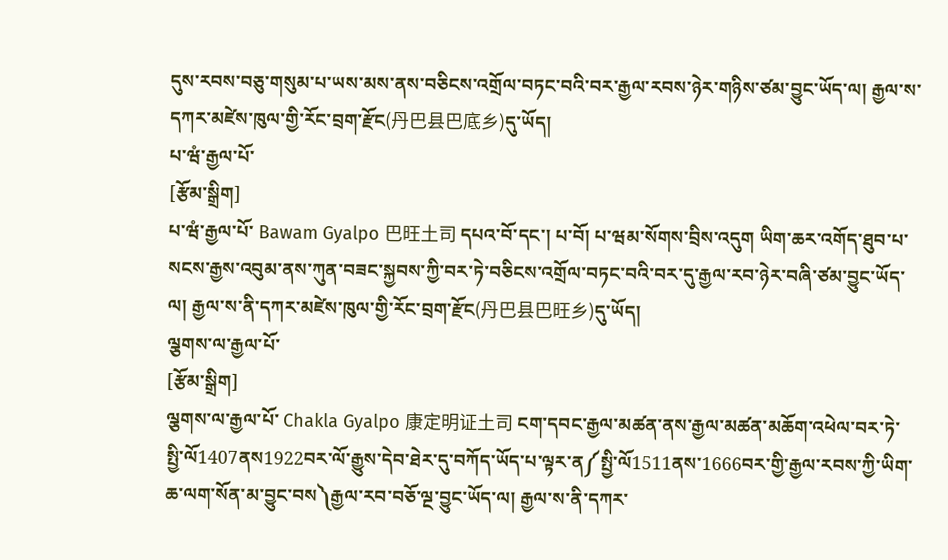དུས་རབས་བཅུ་གསུམ་པ་ཡས་མས་ནས་བཅིངས་འགྲོལ་བཏང་བའི་བར་རྒྱལ་རབས་ཉེར་གཉིས་ཙམ་བྱུང་ཡོད་ལ། རྒྱལ་ས་དཀར་མཛེས་ཁུལ་གྱི་རོང་བྲག་རྫོང(丹巴县巴底乡)དུ་ཡོད།
པ་ཝཾ་རྒྱལ་པོ་
[རྩོམ་སྒྲིག]
པ་ཝཾ་རྒྱལ་པོ་ Bawam Gyalpo 巴旺土司 དཔའ་བོ་དང་། པ་བོ། པ་ཝམ་སོགས་བྲིས་འདུག ཡིག་ཆར་འགོད་ཐུབ་པ་སངས་རྒྱས་འབུམ་ནས་ཀུན་བཟང་སྐྱབས་ཀྱི་བར་ཏེ་བཅིངས་འགྲོལ་བཏང་བའི་བར་དུ་རྒྱལ་རབ་ཉེར་བཞི་ཙམ་བྱུང་ཡོད་ལ། རྒྱལ་ས་ནི་དཀར་མཛེས་ཁུལ་གྱི་རོང་བྲག་རྫོང(丹巴县巴旺乡)དུ་ཡོད།
ལྕགས་ལ་རྒྱལ་པོ་
[རྩོམ་སྒྲིག]
ལྕགས་ལ་རྒྱལ་པོ་ Chakla Gyalpo 康定明证土司 ངག་དབང་རྒྱལ་མཚན་ནས་རྒྱལ་མཚན་མཆོག་འཕེལ་བར་ཏེ་སྤྱི་ལོ1407ནས1922བར་ལོ་རྒྱུས་དེབ་ཐེར་དུ་བཀོད་ཡོད་པ་ལྟར་ན༼སྤྱི་ལོ1511ནས་1666བར་གྱི་རྒྱལ་རབས་ཀྱི་ཡིག་ཆ་ལག་སོན་མ་བྱུང་བས༽རྒྱལ་རབ་བཅོ་ལྔ་བྱུང་ཡོད་ལ། རྒྱལ་ས་ནི་དཀར་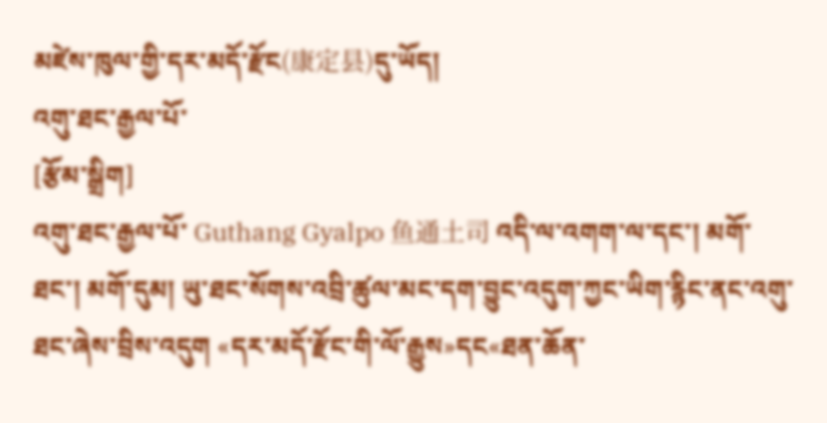མཛེས་ཁུལ་གྱི་དར་མདོ་རྫོང(康定县)དུ་ཡོད།
འགུ་ཐང་རྒྱལ་པོ་
[རྩོམ་སྒྲིག]
འགུ་ཐང་རྒྱལ་པོ་ Guthang Gyalpo 鱼通土司 འདི་ལ་འགག་ལ་དང་། མགོ་ཐང་། མགོ་དུམ། ཡུ་ཐང་སོགས་འབྲི་ཚུལ་མང་དག་བྱུང་འདུག་ཀྱང་ཡིག་རྙིང་ནང་འགུ་ཐང་ཞེས་བྲིས་འདུག «དར་མདོ་རྫོང་གི་ལོ་རྒྱུས»དང«ཐན་ཆོན་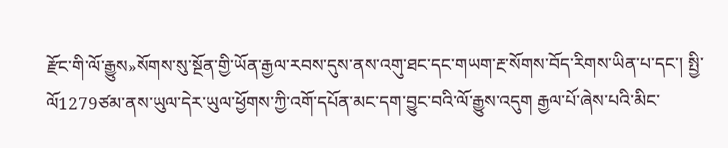རྫོང་གི་ལོ་རྒྱུས»སོགས་སུ་སྔོན་གྱི་ཡོན་རྒྱལ་རབས་དུས་ནས་འགུ་ཐང་དང་གཡག་རྔ་སོགས་བོད་རིགས་ཡིན་པ་དང་། སྤྱི་ལོ1279ཙམ་ནས་ཡུལ་དེར་ཡུལ་ཕྱོགས་ཀྱི་འགོ་དཔོན་མང་དག་བྱུང་བའི་ལོ་རྒྱུས་འདུག རྒྱལ་པོ་ཞེས་པའི་མིང་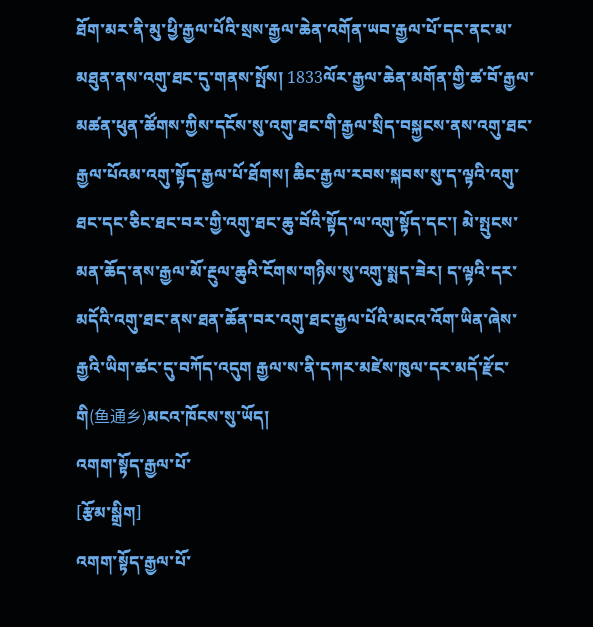ཐོག་མར་ནི་མུ་ཕྱི་རྒྱལ་པོའི་སྲས་རྒྱལ་ཆེན་འགོན་ཡབ་རྒྱལ་པོ་དང་ནང་མ་མཐུན་ནས་འགུ་ཐང་དུ་གནས་སྤོས། 1833ལོར་རྒྱལ་ཆེན་མགོན་གྱི་ཚ་བོ་རྒྱལ་མཚན་ཕུན་ཚོགས་ཀྱིས་དངོས་སུ་འགུ་ཐང་གི་རྒྱལ་སྲིད་བསྐྱངས་ནས་འགུ་ཐང་རྒྱལ་པོའམ་འགུ་སྟོད་རྒྱལ་པོ་ཐོགས། ཆིང་རྒྱལ་རབས་སྐབས་སུ་ད་ལྟའི་འགུ་ཐང་དང་ཅིང་ཐང་བར་གྱི་འགུ་ཐང་ཆུ་བོའི་སྟོད་ལ་འགུ་སྟོད་དང་། མེ་སྤུངས་མན་ཆོད་ནས་རྒྱལ་མོ་རྔུལ་ཆུའི་ངོགས་གཉིས་སུ་འགུ་སྨད་ཟེར། ད་ལྟའི་དར་མདོའི་འགུ་ཐང་ནས་ཐན་ཆོན་བར་འགུ་ཐང་རྒྱལ་པོའི་མངའ་འོག་ཡིན་ཞེས་རྒྱའི་ཡིག་ཚང་དུ་བཀོད་འདུག རྒྱལ་ས་ནི་དཀར་མཛེས་ཁུལ་དར་མདོ་རྫོང་གི(鱼通乡)མངའ་ཁོངས་སུ་ཡོད།
འགག་སྟོད་རྒྱལ་པོ་
[རྩོམ་སྒྲིག]
འགག་སྟོད་རྒྱལ་པོ་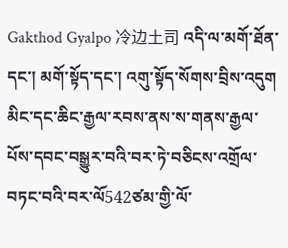Gakthod Gyalpo 冷边土司 འདི་ལ་མགོ་ཐོན་དང་། མགོ་སྟོད་དང་། འགུ་སྟོད་སོགས་བྲིས་འདུག མིང་དང་ཆིང་རྒྱལ་རབས་ནས་ས་གནས་རྒྱལ་པོས་དབང་བསྒྱུར་བའི་བར་ཏེ་བཅིངས་འགྲོལ་བཏང་བའི་བར་ལོ542ཙམ་གྱི་ལོ་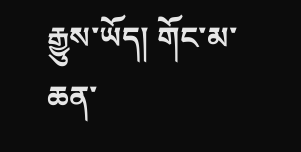རྒྱུས་ཡོད། གོང་མ་ཆན་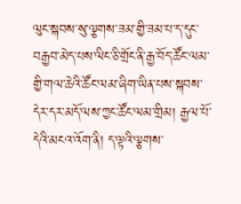ལུང་སྐབས་སུ་ལྕགས་ཟམ་གྱི་ཟམ་པ་ད་དུང་བརྒྱབ་མེད་པས་ལིང་ཅི་གྲོང་ནི་རྒྱ་བོད་ཚོང་ལམ་གྱི་གལ་ཆེའི་ཚོང་ལམ་ཞིག་ཡིན་པས་སྐབས་དེར་དར་མདོ་ལས་ཀྱང་ཚོང་ལམ་གྲིམ། རྒྱལ་པོ་དེའི་མངའ་འོག་ནི། ད་ལྟའི་ལྕགས་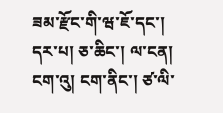ཟམ་རྫོང་གི་ཝ་ཇོ་དང་། དར་པ། ཅ་ཆིང་། ལ་ངན། ངག་འུ། ངག་ནིང་། ཙ་ལི་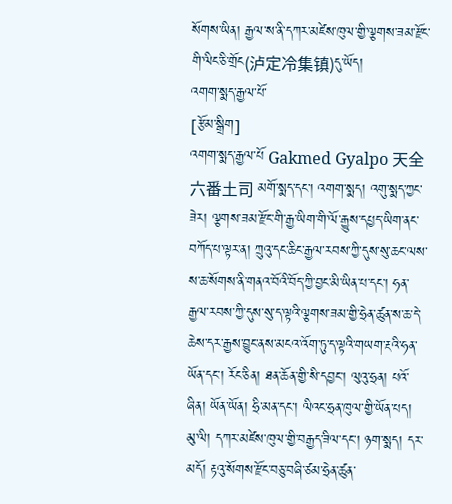སོགས་ཡིན། རྒྱལ་ས་ནི་དཀར་མཛེས་ཁུལ་གྱི་ལྕགས་ཟམ་རྫོང་གི་ལིང་ཅི་གྲོང(泸定冷集镇)དུ་ཡོད།
འགག་སྨད་རྒྱལ་པོ་
[རྩོམ་སྒྲིག]
འགག་སྨད་རྒྱལ་པོ Gakmed Gyalpo 天全六番土司 མགོ་སྨད་དང་། འགག་སྨད། འགུ་སྨད་ཀྱང་ཟེར། ལྕགས་ཟམ་རྫོང་གི་རྒྱ་ཡིག་གི་ལོ་རྒྱུས་དཔྱད་ཡིག་ནང་བཀོད་པ་ལྟར་ན། ཀྲུའུ་དང་ཆིང་རྒྱལ་རབས་ཀྱི་དུས་སུ་ཆང་ལས་ས་ཆ་སོགས་ནི་གནའ་བོའི་བོད་ཀྱི་བྱང་མི་ཡིན་པ་དང་། ཧན་རྒྱལ་རབས་ཀྱི་དུས་སུ་ད་ལྟའི་ལྕགས་ཟམ་གྱི་ཧྲེན་ཚུན་ས་ཆ་དེ་ཆེས་དར་རྒྱས་བྱུང་ནས་མངའ་འོག་ཏུ་ད་ལྟའི་གཡག་རྔའི་ཧན་ཡོན་དང་། རོང་ཅིན། ཐན་ཆོན་གྱི་སི་དབྱང་། ལུའུ་ཧྲན། པའོ་ཞིན། ཡོན་ཡོན། ཧྲི་མན་དང་། ལིའང་ཧྲན་ཁུལ་གྱི་ཡོན་པད། མུ་ལི། དཀར་མཛེས་ཁུལ་གྱི་བརྒྱད་ཟིལ་དང་། ཉག་སྨད། དར་མདོ། རྟའུ་སོགས་རྫོང་བཅུ་བཞི་ཙམ་ཧྲེན་ཚུན་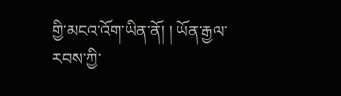གྱི་མངའ་འོག་ཡིན་ནོ། ། ཡོན་རྒྱལ་རབས་ཀྱི་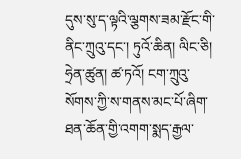དུས་སུ་ད་ལྟའི་ལྕགས་ཟམ་རྫོང་གི་ནིང་ཀྲུའུ་དང་། ཏུའོ་ཆིན། ལིང་ཅི། ཧྲེན་ཚུན། ཚ་ཏའོ། ངག་ཀྲུའུ་སོགས་ཀྱི་ས་གནས་མང་པོ་ཞིག་ཐན་ཆོན་གྱི་འགག་སྨད་རྒྱལ་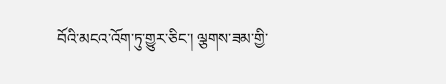བོའི་མངའ་འོག་ཏུ་གྱུར་ཅིང་། ལྕགས་ཟམ་གྱི་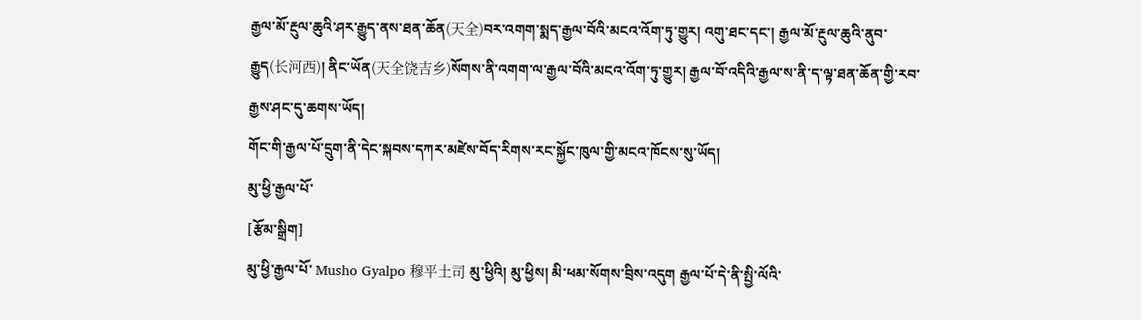རྒྱལ་མོ་རྔུལ་ཆུའི་ཤར་རྒྱུད་ནས་ཐན་ཆོན(天全)བར་འགག་སྨད་རྒྱལ་བོའི་མངའ་འོག་ཏུ་གྱུར། འགུ་ཐང་དང་། རྒྱལ་མོ་རྔུལ་ཆུའི་ནུབ་རྒྱུད(长河西)། ནིང་ཡོན(天全饶吉乡)སོགས་ནི་འགག་ལ་རྒྱལ་བོའི་མངའ་འོག་ཏུ་གྱུར། རྒྱལ་བོ་འདིའི་རྒྱལ་ས་ནི་ད་ལྟ་ཐན་ཆོན་གྱི་རབ་རྒྱས་ཤང་དུ་ཆགས་ཡོད།
གོང་གི་རྒྱལ་པོ་དྲུག་ནི་དེང་སྐབས་དཀར་མཛེས་བོད་རིགས་རང་སྐྱོང་ཁུལ་གྱི་མངའ་ཁོངས་སུ་ཡོད།
མུ་ཕྱི་རྒྱལ་པོ་
[རྩོམ་སྒྲིག]
མུ་ཕྱི་རྒྱལ་པོ་ Musho Gyalpo 穆平土司 མུ་ཕྱིའི། མུ་ཕྱིས། མི་ཕམ་སོགས་བྲིས་འདུག རྒྱལ་པོ་དེ་ནི་སྤྱི་ལོའི་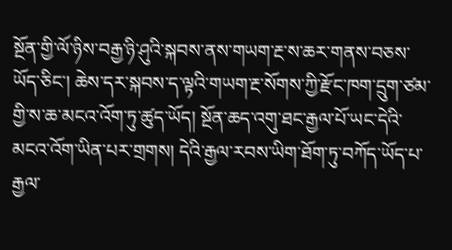སྔོན་གྱི་ལོ་ཉིས་བརྒྱ་ཉི་ཤུའི་སྐབས་ནས་གཡག་རྔ་ས་ཆར་གནས་བཅས་ཡོད་ཅིང་། ཆེས་དར་སྐབས་ད་ལྟའི་གཡག་རྔ་སོགས་ཀྱི་རྫོང་ཁག་དྲུག་ཙམ་གྱི་ས་ཆ་མངའ་འོག་ཏུ་ཚུད་ཡོད། སྔོན་ཆད་འགུ་ཐང་རྒྱལ་པོ་ཡང་དེའི་མངའ་འོག་ཡིན་པར་གྲགས། དེའི་རྒྱལ་རབས་ཡིག་ཐོག་ཏུ་བཀོད་ཡོད་པ་རྒྱལ་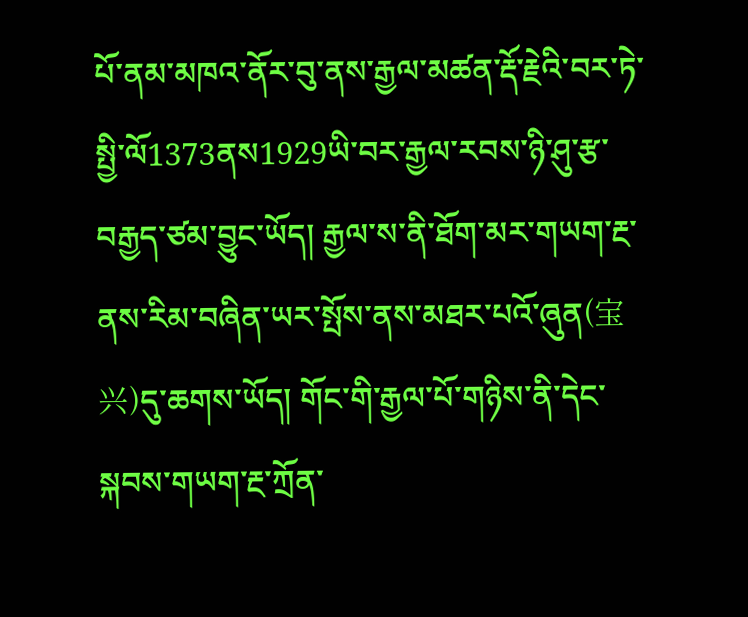པོ་ནམ་མཁའ་ནོར་བུ་ནས་རྒྱལ་མཚན་རྡོ་རྗེའི་བར་ཏེ་སྤྱི་ལོ1373ནས1929ཡི་བར་རྒྱལ་རབས་ཉི་ཤུ་རྩ་བརྒྱད་ཙམ་བྱུང་ཡོད། རྒྱལ་ས་ནི་ཐོག་མར་གཡག་རྔ་ནས་རིམ་བཞིན་ཡར་སྤོས་ནས་མཐར་པའོ་ཞུན(宝兴)དུ་ཆགས་ཡོད། གོང་གི་རྒྱལ་པོ་གཉིས་ནི་དེང་སྐབས་གཡག་རྔ་ཀྲོན་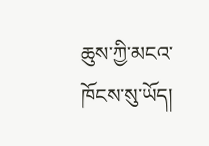ཆུས་ཀྱི་མངའ་ཁོངས་སུ་ཡོད།